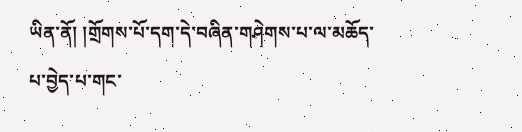ཡིན་ནོ། །གྲོགས་པོ་དག་དེ་བཞིན་གཤེགས་པ་ལ་མཆོད་པ་བྱེད་པ་གང་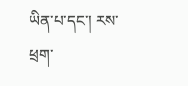ཡིན་པ་དང་། རས་ཕྲག་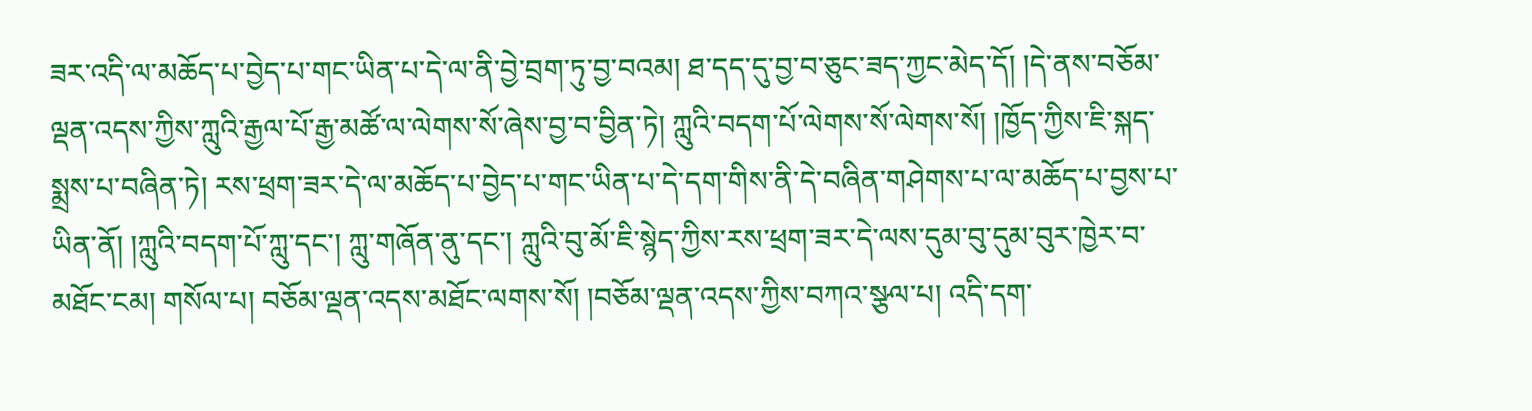ཟར་འདི་ལ་མཆོད་པ་བྱེད་པ་གང་ཡིན་པ་དེ་ལ་ནི་བྱེ་བྲག་ཏུ་བྱ་བའམ། ཐ་དད་དུ་བྱ་བ་ཅུང་ཟད་ཀྱང་མེད་དོ། །དེ་ནས་བཅོམ་ལྡན་འདས་ཀྱིས་ཀླུའི་རྒྱལ་པོ་རྒྱ་མཚོ་ལ་ལེགས་སོ་ཞེས་བྱ་བ་བྱིན་ཏེ། ཀླུའི་བདག་པོ་ལེགས་སོ་ལེགས་སོ། །ཁྱོད་ཀྱིས་ཇི་སྐད་སྨྲས་པ་བཞིན་ཏེ། རས་ཕྲག་ཟར་དེ་ལ་མཆོད་པ་བྱེད་པ་གང་ཡིན་པ་དེ་དག་གིས་ནི་དེ་བཞིན་གཤེགས་པ་ལ་མཆོད་པ་བྱས་པ་ཡིན་ནོ། །ཀླུའི་བདག་པོ་ཀླུ་དང་། ཀླུ་གཞོན་ནུ་དང་། ཀླུའི་བུ་མོ་ཇི་སྙེད་ཀྱིས་རས་ཕྲག་ཟར་དེ་ལས་དུམ་བུ་དུམ་བུར་ཁྱེར་བ་མཐོང་ངམ། གསོལ་པ། བཅོམ་ལྡན་འདས་མཐོང་ལགས་སོ། །བཅོམ་ལྡན་འདས་ཀྱིས་བཀའ་སྩལ་པ། འདི་དག་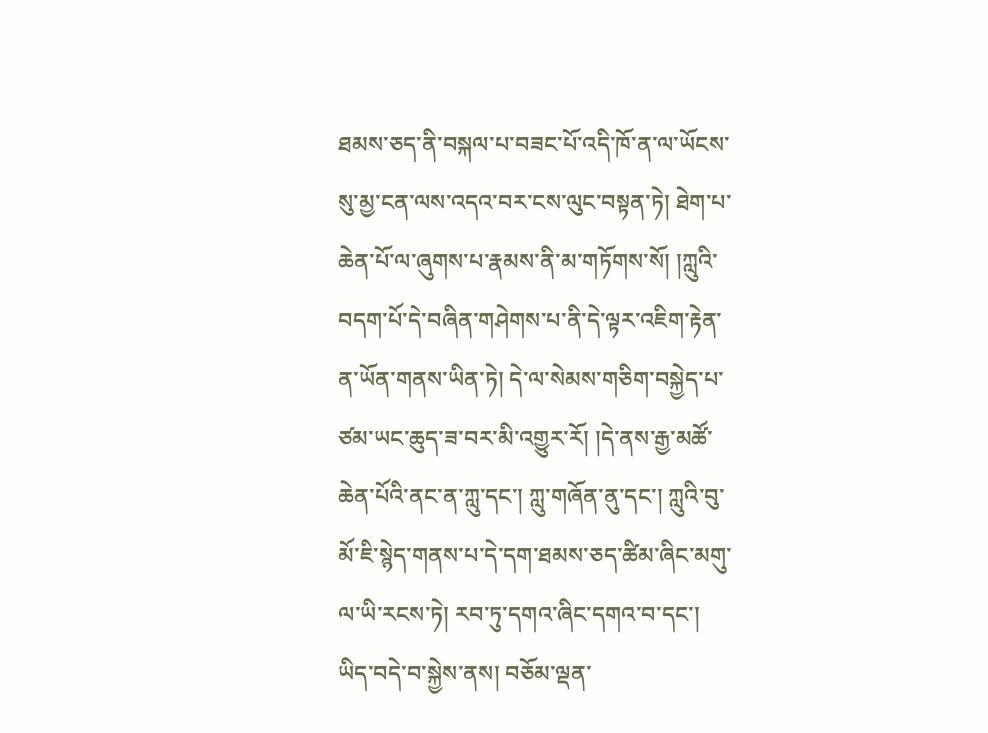ཐམས་ཅད་ནི་བསྐལ་པ་བཟང་པོ་འདི་ཁོ་ན་ལ་ཡོངས་སུ་མྱ་ངན་ལས་འདའ་བར་ངས་ལུང་བསྟན་ཏེ། ཐེག་པ་ཆེན་པོ་ལ་ཞུགས་པ་རྣམས་ནི་མ་གཏོགས་སོ། །ཀླུའི་བདག་པོ་དེ་བཞིན་གཤེགས་པ་ནི་དེ་ལྟར་འཇིག་རྟེན་ན་ཡོན་གནས་ཡིན་ཏེ། དེ་ལ་སེམས་གཅིག་བསྐྱེད་པ་ཙམ་ཡང་ཆུད་ཟ་བར་མི་འགྱུར་རོ། །དེ་ནས་རྒྱ་མཚོ་ཆེན་པོའི་ནང་ན་ཀླུ་དང་། ཀླུ་གཞོན་ནུ་དང་། ཀླུའི་བུ་མོ་ཇི་སྙེད་གནས་པ་དེ་དག་ཐམས་ཅད་ཚིམ་ཞིང་མགུ་ལ་ཡི་རངས་ཏེ། རབ་ཏུ་དགའ་ཞིང་དགའ་བ་དང་། ཡིད་བདེ་བ་སྐྱེས་ནས། བཅོམ་ལྡན་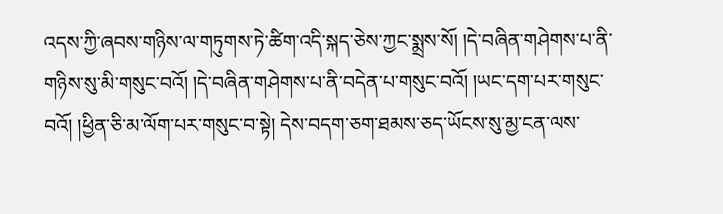འདས་ཀྱི་ཞབས་གཉིས་ལ་གཏུགས་ཏེ་ཚིག་འདི་སྐད་ཅེས་ཀྱང་སྨྲས་སོ། །དེ་བཞིན་གཤེགས་པ་ནི་གཉིས་སུ་མི་གསུང་བའོ། །དེ་བཞིན་གཤེགས་པ་ནི་བདེན་པ་གསུང་བའོ། །ཡང་དག་པར་གསུང་བའོ། །ཕྱིན་ཅི་མ་ལོག་པར་གསུང་བ་སྟེ། དེས་བདག་ཅག་ཐམས་ཅད་ཡོངས་སུ་མྱ་ངན་ལས་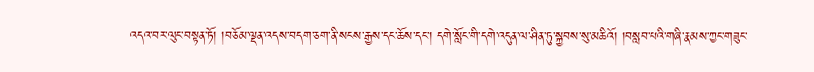འདའ་བར་ལུང་བསྟན་ཏོ། །བཅོམ་ལྡན་འདས་བདག་ཅག་ནི་སངས་རྒྱས་དང་ཆོས་དང་། དགེ་སློང་གི་དགེ་འདུན་ལ་ཤིན་ཏུ་སྐྱབས་སུ་མཆིའོ། །བསླབ་པའི་གཞི་རྣམས་ཀྱང་གཟུང་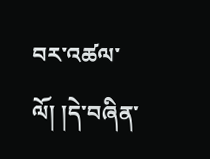བར་འཚལ་ལོ། །དེ་བཞིན་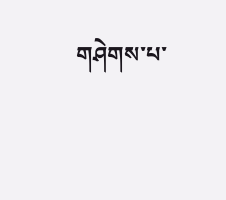གཤེགས་པ་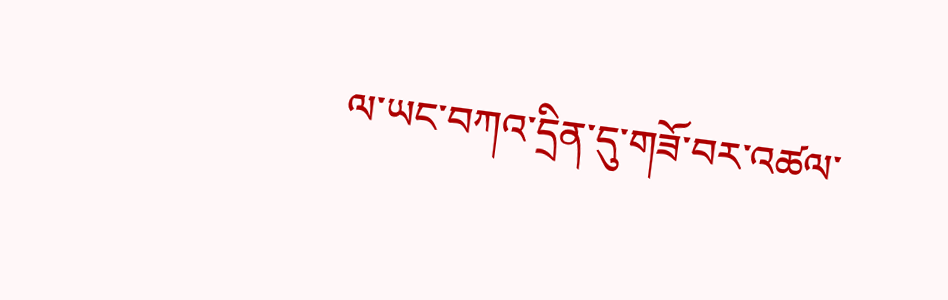ལ་ཡང་བཀའ་དྲིན་དུ་གཟོ་བར་འཚལ་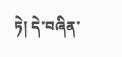ཏེ། དེ་བཞིན་